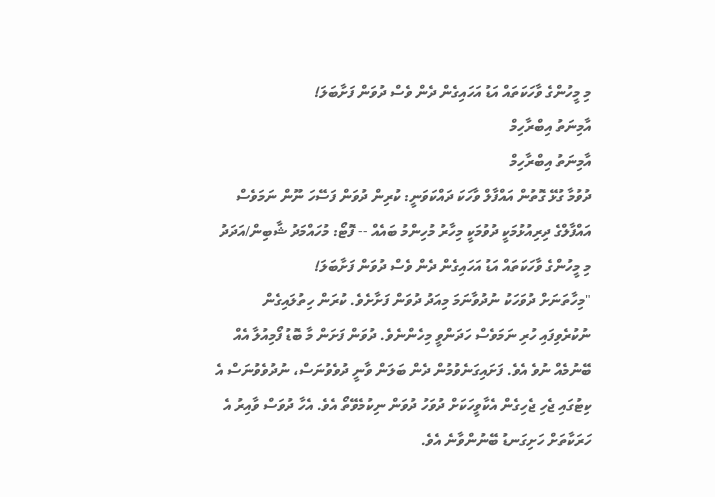މި މީހުންގެ ވާހަކަތައް އަޑު އަހައިގެން ދެން ވެސް ދުވަން ފަށާބަލަ!
އާމިނަތު އިބްރާހިމް
އާމިނަތު އިބްރާހިމް
ދުވުމާ ގުޅޭ ގޮތުން އައްފާލް ވާހަކަ ދައްކަވަނީ: ކުރިން ދުވަން ފަސޭހަ ނޫން ނަމަވެސް އައްފާލްގެ ދިރިއުޅުމަކީ ދުވުމަކީ މިހާރު މުހިންމު ބައެއް -- ފޮޓޯ: މުހައްމަދު ޝާބިން/އަދަދު
މި މީހުންގެ ވާހަކަތައް އަޑު އަހައިގެން ދެން ވެސް ދުވަން ފަށާބަލަ!
"މިހާތަނަށް ދުވަހަކު ނުދުވާނަމަ މިއަދު ދުވަން ފަށާށެވެ. ކުރަން ހިތުލައިގެން ނުކުރެވިފައި ހުރި ނަމަވެސް ހަދަންވީ މިހެންނެވެ. ދުވަން ފަށަން މާ ބޮޑު ފޯމިއުލާ އެއް ބޭނުމެއް ނުވެ އެވެ. ފަށައިގަނެވުމުން ދެން ބަލަން ވާނީ ދުވެވުނަސް، ނުދުވެވުނަސް އެ ކިޓުގައި ޖެހި ޖެހިގެން އެކާވީހަކަށް ދުވަހު ދުވަން ނިކުމެވޭތޯ އެވެ. އެހާ ދުވަސް ވާއިރު އެ ހަރަކާތަށް ހަށިގަނޑު ބޭނުންވާނެ އެވެ.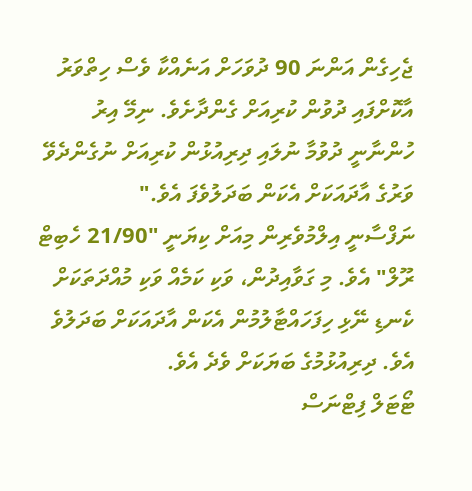ޖެހިގެން އަންނަ 90 ދުވަހަށް އަނެއްކާ ވެސް ހިތްވަރު އާކޮށްފައި ދުވުން ކުރިއަށް ގެންދާށެވެ. ނިމޭ އިރު ހުންނާނީ ދުވުމާ ނުލައި ދިރިއުޅުން ކުރިއަށް ނުގެންދެވޭ ވަރުގެ އާދައަކަށް އެކަން ބަދަލުވެފަ އެވެ."
ނަފްސާނީ އިލްމުވެރިން މިއަށް ކިޔަނީ "21/90 ހެބިޓް ރޫލް" އެވެ. މި ގަވާއިދުން، ވަކި ކަމެއް ވަކި މުއްދަތަކަށް ކެނޑި ނޭޅި ހިފަހައްޓާލުމުން އެކަން އާދައަކަށް ބަދަލުވެ އެވެ. ދިރިއުޅުމުގެ ބަޔަކަށް ވެދެ އެވެ.
ޓޯޓަލް ފިޓްނަސް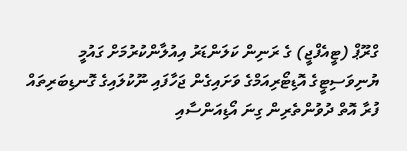ގްރޫޕް (ޓީއެފްޖީ) ގެ ރަނިން ކަލަންޑަރު އިއުލާންކުރުމަށް ގައުމީ ޔުނިވަސިޓީގެ އޮޑިޓޯރިއަމްގެ ވަށައިގެން ޖަހާފައި ނޫކުލައިގެ ގޮނޑިބަރިތައް ފުރާ އޮތް ދުވުންތެރިން ގިނަ އޯޑިއަންސާއި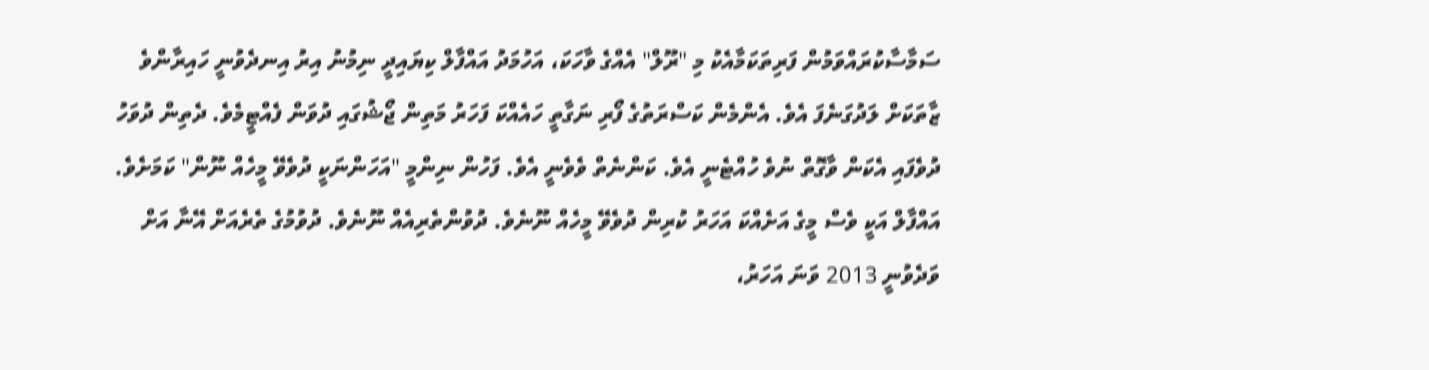ސަމާސާކުރައްވަމުން ފަރިތަކަމާއެކު މި "ރޫލް" އެއްގެ ވާހަކަ، އަހުމަދު އައްފާލް ކިޔައިދީ ނިމުނު އިރު އިނދެވުނީ ހައިރާންވެ ޒާތަކަށް ލަދުގަނެފަ އެވެ. އެންމެން ކަސްރަތުގެ ފޯރި ނަގާތީ ހައެއްކަ ފަހަރު މަތިން ޖޯޝުގައި ދުވަން ފެއްޓީމެވެ. ދެތިން ދުވަހު ދުވެފައި އެކަން ވާގޮތް ނުވެ ހުއްޓެނީ އެވެ. ކަންނެތް ވެވެނީ އެވެ. ފަހުން ނިންމީ "އަހަންނަކީ ދުވެވޭ މީހެއް ނޫން" ކަމަށެވެ.
އައްފާލް އަކީ ވެސް މީގެ އަށެއްކަ އަހަރު ކުރިން ދުވެވޭ މީހެއް ނޫނެވެ. ދުވުންތެރިއެއް ނޫނެވެ. ދުވުމުގެ ތެރެއަށް އޭނާ އަށް ވަދެވުނީ 2013 ވަނަ އަހަރު،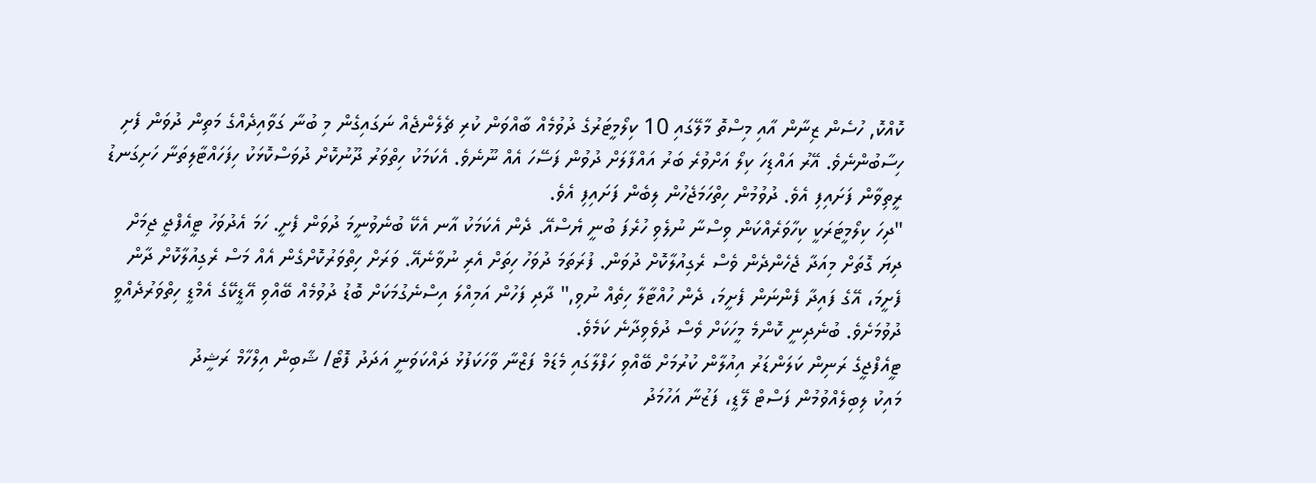ކޮއްކޮ, ހުސެން ޒިނާން އާއި މިސްތޮ މާލޭގައި 10 ކިލޯމީޓަރުގެ ދުވުމެއް ބާއްވަން ކުރި ޗެލެންޖެއް ނަގައިގެން މި ބުނާ ގަވާއިދެއްގެ މަތިން ދުވަން ފެށި ހިސާބުންނެވެ. އޭރު އައްޑިހަ ކިލޯ އަށްވުރެ ބަރު އައްފާލަށް ދުވުން ފަސޭހަ އެއް ނޫނެވެ. އެކަމަކު ހިތްވަރު ދޫނުކޮށް ދުވަސްކޮޅަކު ހިފަހައްޓާލިތަނާ ހަށިގަނޑު ރީތިވާން ފަށައިފި އެވެ. ދުވުމުން ހިތްހަމަޖެހުން ލިބެން ފަށައިފި އެވެ.
"ދިހަ ކިލޯމީޓަރަކީ ކިހާވަރެއްކަން ވިސްނާ ނުލެވި ހުރެފަ ބުނީ ޔެސްއޭ. ދެން އެކަމަކު އާނ އެކޭ ބުނެވުނީމަ ދުވަން ފެށީ. ހަމަ އެދުވަހު ޓީއެފްޖީ ޖިމަށް ދިޔަ ގޮތަށް މިއަދާ ޖެހެންދެން ވެސް ރެގިއުލާކޮށް ދުވަން. ފުރަތަމަ ދުވަހު ހިތަށް އެރި ނުވާނެއޭ. ވަރަށް ހިތްވަރުކޮށްގެން އެއް މަސް ރެގިއުލާކޮށް ދާން ފެށީމަ، އޭގެ ފައިދާ ފެންނަން ފެށީމަ، ދެން ހުއްޓާލާ ހިތެއް ނުވި," ދާދި ފަހުން އަމިއްލަ އިސްނެގުމަކަށް ބޮޑު ދުވުމެއް ބޭއްވި އޭޑީކޭގެ އެމްޑީ ހިތްވަރުދެއްވީ ދުވުމަށެވެ. ބުނެދިނީ ކޮންމެ މީހަކަށް ވެސް ދުވެވިދާނެ ކަމެވެ.
ޓީއެފްޖީގެ ރަނިން ކަލަންޑަރު އިއުލާން ކުރުމަށް ބޭއްވި ހަފްލާގައި މެޑަމް ފަޒްނާ ވާހަކަފުޅު ދައްކަވަނީ އަދަދު ފޮޓޯ/ ޝާބިން އިލްހާމް ރަޝީދު
މައިކު ލިބިލެއްވުމުން ފަސްޓް ލޭޑީ، ފަޒުނާ އަހުމަދު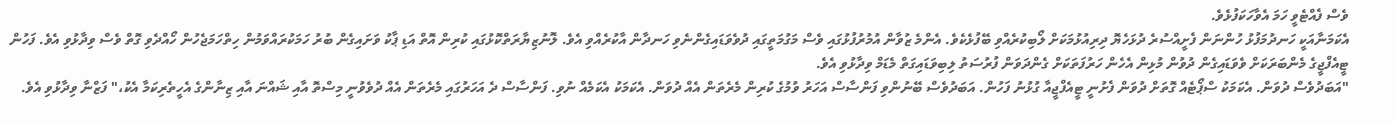ވެސް ފެއްޓެވީ ހަމަ އެވާހަކަފުޅެވެ.
އެކަމަނާއަކީ ހަނދުމަފުޅު ހުންނަން ފެށީއްސުރެ ދުޅަހެޔޮ ދިރިއުޅުމަކަށް ލޯބިކުރެއްވި ބޭފުޅެކެވެ. އެންމެ ޒުވާން އުމުރުފުޅުގައި ވެސް މަގުމަތީގައި ދުވެވަޑައިގެންނެވި ހަނދާން އާކުރެއްވި އެވެ. ލޮނުޒިޔާރަތްކޮޅުގައި ކުރިން އޮތް އަޑި ޕާކު ވަށައިގެން ބުރު ހަމަކުރައްވަމުން ހިތްހަމަޖެހުން ހޯއްދެވި ގޮތް ވެސް ވިދާޅުވި އެވެ. ފަހުން ޓީއެފްޖީގެ މެންބަރަކަށް ވެވަޑައިގެން ދުވުން މުޅިން އެހެން ހަރުފަތަކަށް ގެންދަވަން ފުރުސަތު ލިބިވަޑައިގަތް މެޑަމް ވިދާޅުވި އެވެ.
"އަބަދުވެސް ދުވަން. އެކަމަކު ސްޕޯޓެއް ގޮތަށް ދުވަން ފެށުނީ ޓީއެފްޖީއާ ގުޅުނު ފަހުން. އަބަދުވެސް ބޭނުންވި ފަންސާސް އަހަރު ވުމުގެ ކުރިން މެރެތަން އެއް ދުވަން. އެކަމަކު އެކަމެއް ނުވި. ފަންސާސް ދެ އަހަރުގައި މެރެތަން އެއް ދުވެވުނީ މިސްތޮ އާއި ޝައްނަ އާއި ޒިނާންގެ އެހީތެރިކަމާ އެކު،" ފަޒްނާ ވިދާޅުވި އެވެ.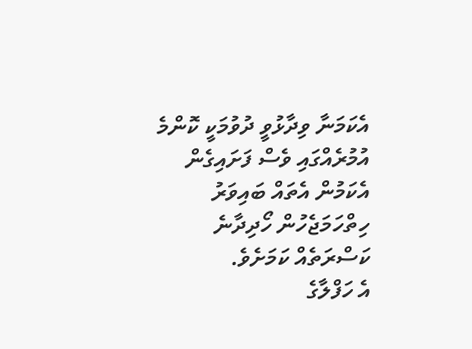އެކަމަނާ ވިދާޅުވީ ދުވުމަކީ ކޮންމެ އުމުރެއްގައި ވެސް ފަށައިގެން އެކަމުން އެތައް ބައިވަރު ހިތްހަމަޖެހުން ހޯދިދާނެ ކަސްރަތެއް ކަމަށެވެ.
އެ ހަފްލާގެ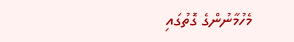މެހުމާނުންގެ ގޮތުގައި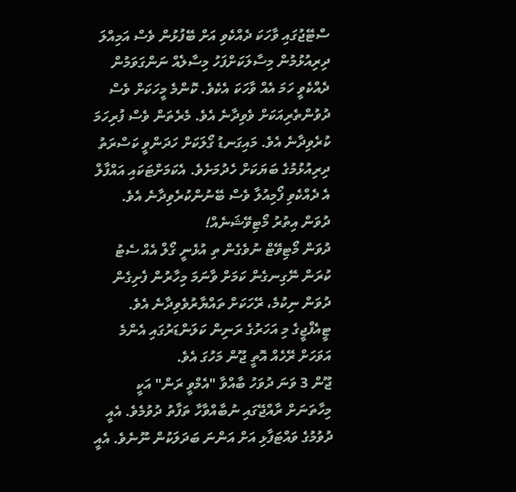ސްޓޭޖުގައި ވާހަކަ ދެއްކެވި އަށް ބޭފުޅުން ވެސް އަމިއްލަ ދިރިއުޅުމުން މިސާލަކަށްފަހު މިސާލެއް ނަންގަވަމުން ދެއްކެވީ ހަމަ އެއް ވާހަކަ އެކެވެ. ކޮންމެ މީހަކަށް ވެސް ދުވުންތެރިއަކަށް ވެވިދާނެ އެވެ. މެރެތަން ވެސް ފުރިހަމަ ކުރެވިދާނެ އެވެ. މައިގަނޑު ގޯލަކަށް ހަދަންވީ ކަސްރަތު ދިރިއުޅުމުގެ ބަޔަކަށް ހެދުމަށެވެ. އެކަމަށްޓަކައި އައްފާލް އެ ދެއްކެވި ފޯމިއުލާ ވެސް ބޭނުންކުރެވިދާނެ އެވެ.
ދުވަން އިތުރު މޯޓިވޭޝަނެއް!
ދުވަން މޯޓިވޭޓް ނުވެގެން ތި އުޅެނީ ގޯލް އެއް ސެޓު ކުރަން ނޭގިނގެން ކަމަށް ވާނަމަ މިހާރުން ފެށިގެން ދުވަން ނިކުމެ، ރޭހަކަށް ތައްޔާރުވެވިދާނެ އެވެ. ޓީއެފްޖީގެ މި އަހަރުގެ ރަނިން ކަލަންޑަރުގައި އެންމެ އަވަހަށް ރޭހެއް އޮތީ ޖޫން މަހުގަ އެވެ.
ޖޫން 3 ވަނަ ދުވަހު ބާއްވާ "އެމްވީ ރަން" އަކީ މިހާތަނަށް ރާއްޖޭގައި ނުބާއްވާހާ ތަފާތު ދުވުމެވެ. އެއީ ދުވުމުގެ ވައްޓަފާޅި އަށް އަންނަ ބަދަލަކުން ނޫނެވެ. އެއީ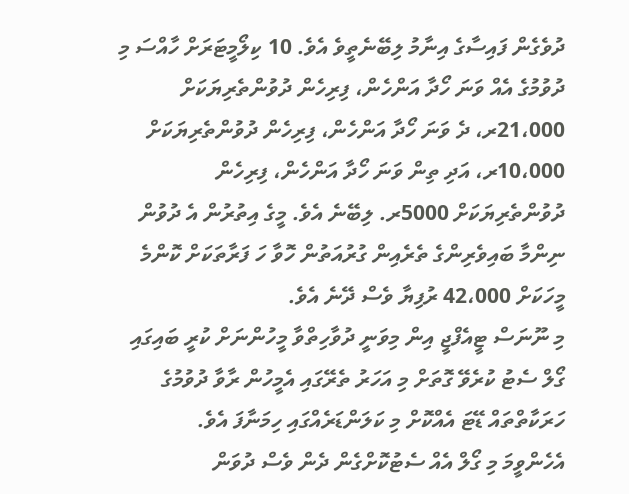ދުވެގެން ފައިސާގެ އިނާމު ލިބޭނެތީވެ އެވެ. 10 ކިލޯމީޓަރަށް ހާއްސަ މި ދުވުމުގެ އެއް ވަނަ ހޯދާ އަންހެން، ފިރިހެން ދުވުންތެރިޔަކަށް 21،000ރ، ދެ ވަނަ ހޯދާ އަންހެން، ފިރިހެން ދުވުންތެރިޔަކަށް 10،000ރ، އަދި ތިން ވަނަ ހޯދާ އަންހެން، ފިރިހެން ދުވުންތެރިޔަކަށް 5000ރ. ލިބޭނެ އެވެ. މީގެ އިތުރުން އެ ދުވުން ނިންމާ ބައިވެރިންގެ ތެރެއިން ގުރުއަތުން ހޮވާ ހަ ފަރާތަކަށް ކޮންމެ މީހަކަށް 42،000 ރުފިޔާ ވެސް ދޭނެ އެވެ.
މި ނޫނަސް ޓީއެފްޖީ އިން މިވަނީ ދުވާހިތްވާ މީހުންނަށް ކުރީ ބައިގައި ގޯލް ސެޓު ކުރެވޭ ގޮތަށް މި އަހަރު ތެރޭގައި އެމީހުން ރާވާ ދުވުމުގެ ހަރަކާތްތައް ޑޭޓަ އެއްކޮށް މި ކަލަންޑަރެއްގައި ހިމަނާފަ އެވެ.
އެހެންވީމަ މި ގޯލް އެއް ސެޓުކޮށްގެން ދެން ވެސް ދުވަން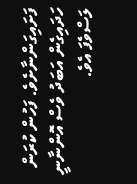ފަށައިގަންނާށެވެ. ފަހުން ކުރަން ހަދައިގެން އަބަދު ވެސް އޮންނާނީ ލަސްވެފަ އެވެ.